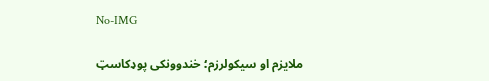No-IMG

ملایزم او سیکولرزم؛ خندوونکی پوډکاسټ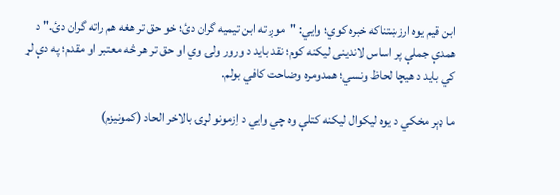ابن قیم يوه ارزښتناکه خبره کوي؛ وايي: "موږ ته ابن تیمیه گران دئ؛ خو حق تر هغه هم راته گران دئ." د همدې جملې پر اساس لاندینی لیکنه کوم؛ نقد باید د ورور ولۍ وي او حق تر هر څه معتبر او مقدم؛ په دې لړ کي باید د هیچا لحاظ ونسي؛ همدومره وضاحت کافي بولم.

ما ډېر مخکي د یوه لیکوال لیکنه کتلې وه چي وایي د اِزمونو لړۍ بالاخر الحاد (کمونیزم)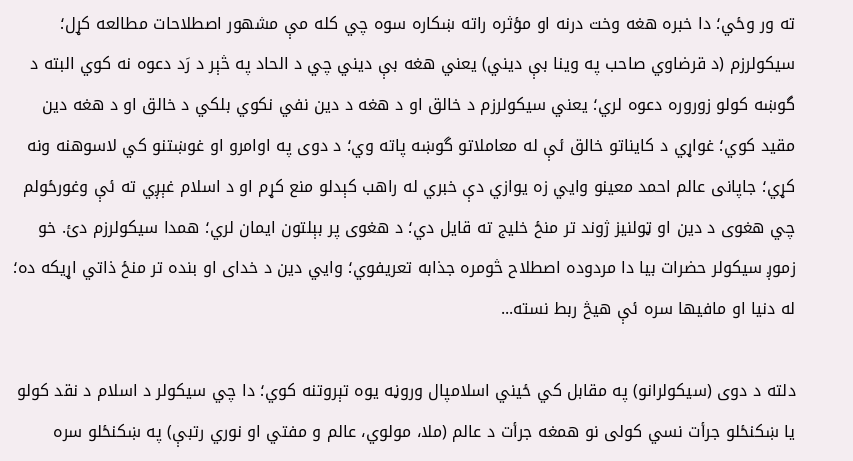ته ور وځي؛ دا خبره هغه وخت درنه او مؤثره راته ښکاره سوه چي کله مې مشهور اصطلاحات مطالعه کړل؛ سیکولرزم (د قرضاوي صاحب په وینا بې دیني) یعني هغه بې دیني چي د الحاد په څېر د رَد دعوه نه کوي البته د گوښه کولو زوروره دعوه لري؛ یعني سیکولرزم د خالق او د هغه د دین نفي نکوي بلکي د خالق او د هغه دین مقید کوي؛ غواړي د کایناتو خالق ئې له معاملاتو گوښه پاته وي؛ د دوی په اوامرو او غوښتنو کي لاسوهنه ونه کړي؛ جاپانی عالم احمد معینو وایي زه یوازي دې خبري له راهب کېدلو منع کړم او د اسلام غېږي ته ئې وغورځولم چي هغوی د دین او ټولنیز ژوند تر منځ خلیج ته قایل دي؛ د هغوی پر بېلتون ایمان لري؛ همدا سیکولرزم دئ. خو زموږ سیکولر حضرات بیا دا مردوده اصطلاح څومره جذابه تعریفوي؛ وايي دین د خدای او بنده تر منځ ذاتي اړیکه ده؛ له دنیا او مافیها سره ئې هیڅ ربط نسته...

دلته د دوی (سیکولرانو) په مقابل کي ځیني اسلامپال وروڼه یوه تېروتنه کوي؛ دا چي سیکولر د اسلام د نقد کولو یا ښکنځلو جرأت نسي کولی نو همغه جرأت د عالم (ملا، مولوي، عالم و مفتي او نوري رتبې) په ښکنځلو سره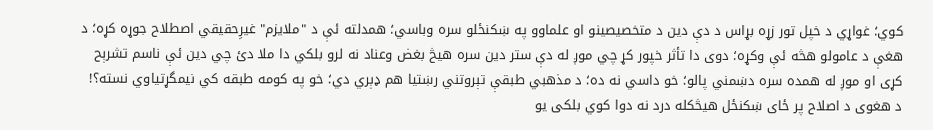کوي؛ غواړي د خپل تور زړه بړاس د دې دین د متخصیصینو او علماوو په ښکنځلو سره وباسي؛ همدلته ئې د "ملایزم" غیرِحقیقي اصطلاح جوړه کړه؛ د هغې د عامولو هڅه ئې وکړه؛ دوی دا تأثر خپور کړ چي موږ له دې ستر دین سره هیڅ بغض وعناد نه لرو بلکي دا ملا دئ چي دین ئې ناسم تشرېح کړی او موږ له همده سره دښمني پالو؛ خو داسي نه ده؛ د مذهبي طبقې تېروتني رښتیا هم ډېري دي؛ خو په کومه طبقه کي نیمگړتیاوي نسته؟! د هغوی د اصلاح پر ځای ښکنځل هیڅکله درد نه دوا کوي بلکی یو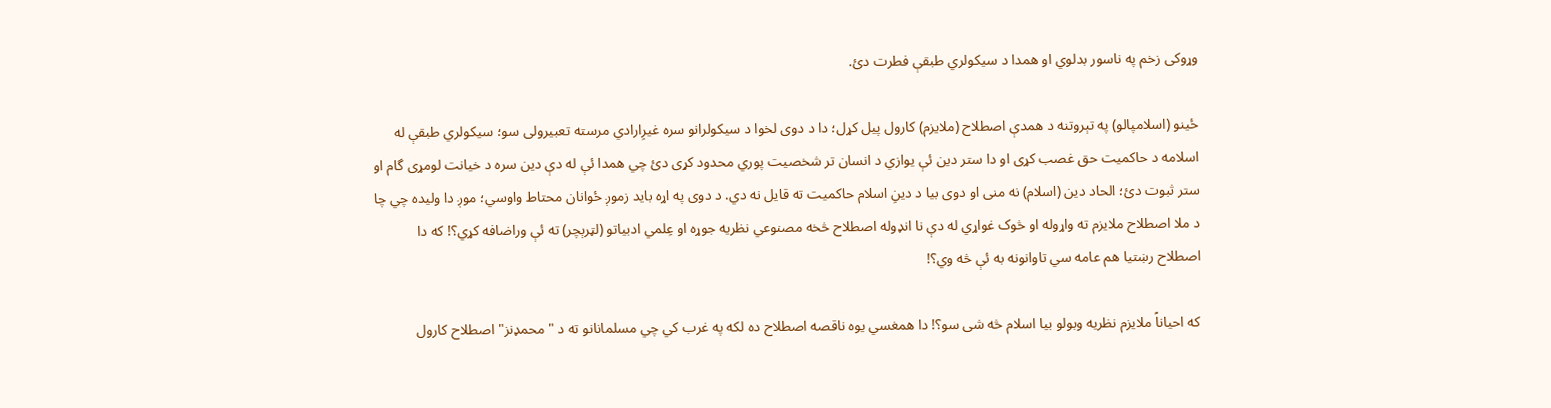وړوکی زخم په ناسور بدلوي او همدا د سیکولري طبقې فطرت دئ.

ځینو (اسلامپالو) په تېروتنه د همدې اصطلاح (ملایزم) کارول پیل کړل؛ دا د دوی لخوا د سیکولرانو سره غیرِارادي مرسته تعبیرولی سو؛ سیکولري طبقې له اسلامه د حاکمیت حق غصب کړی او دا ستر دين ئې یوازي د انسان تر شخصیت پوري محدود کړی دئ چي همدا ئې له دې دین سره د خیانت لومړی گام او ستر ثبوت دئ؛ الحاد دین (اسلام) نه منی او دوی بیا د دینِ اسلام حاکمیت ته قایل نه دي. د دوی په اړه باید زموږ ځوانان محتاط واوسي؛ موږ دا ولیده چي چا د ملا اصطلاح ملایزم ته واړوله او څوک غواړي له دې نا انډوله اصطلاح څخه مصنوعي نظریه جوړه او عِلمي ادبیاتو (لټرېچر) ته ئې وراضافه کړي؟! که دا اصطلاح رښتیا هم عامه سي تاوانونه به ئې څه وي؟!

که احیاناً ملایزم نظریه وبولو بیا اسلام څه شی سو؟! دا همغسي یوه ناقصه اصطلاح ده لکه په غرب کي چي مسلمانانو ته د "محمډنز" اصطلاح کارول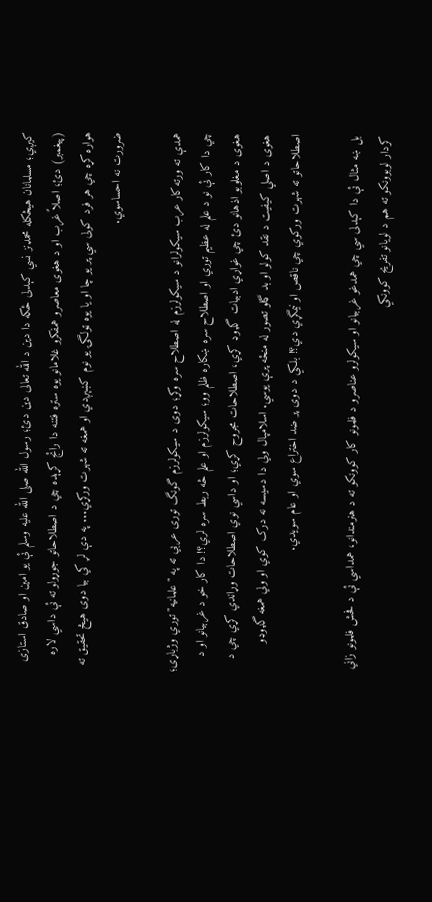کیږي؛ مسلمانان هیڅکله محمډنز نسي کېدلی ځکه دا دین د الله تعالی دین دئ؛ رسول الله صلی الله علیه وسلم ئې یو امین او صادق استازی (پیغمبر) دئ؛ اصلاً غرب او د هغوی معاصرو همفکرو غلامانو یوه ستره فتنه دا رائج کړېده چي د اصطلاحاتو جوړولو ته ئې داسي لاره هواره کړه چي هر فرد کولی سي پر یو چا او یا یوه ټولگۍ یو نوم کښېږدي او همغه ته شهرت ورکړي... په دې لړ کي بیا دوی هیڅ تحقیق ته ضرورت نه احساسوي.

همدې ته ورته کار عرب سیکولرانو د سیکولرزم له اصطلاح سره وکړ؛ دوی د سیکولرزم گونگ توری عربي ته په "علمانیه" توري وژباړی؛ چي دا کار ئې نو د علم له عظیم توري او اصطلاح سره ښکاره ظلم وو؛ سیکولرزم او علم څه ربط سره لري؟! دا کار خو د غربیانو او د هغوی د مغلوبو اذهانو دئ چي غواړي ادبیات گډوډ کړي، اصطلاحات مجروح کړي؛ او داسي نوي اصطلاحات وړاندي کړي چي د هغوی د اصلي کیفیت د نقد کولو او بد گڼلو تصور له منځه پرې یوسي. اسلامپال ولي دا دسیسه نه درک کوي او ولي همغه گډوډو اصطلاحاتو ته شهرت ورکوي چي ناقص او نیمگړي دي؟! بلکي د دوی پر ضد اختراع سوي او عام سويدي.

بل ښه مثال ئې دا کېدلی سي چي همدغو غربیانو او سیکولرو عناصرو د فلمونو کار کوونکو ته د هنرمندانو، همداسي ئې د فحش فلمونو زاني کردار لوبوونکو ته هم د لویانو تفریح کوونکي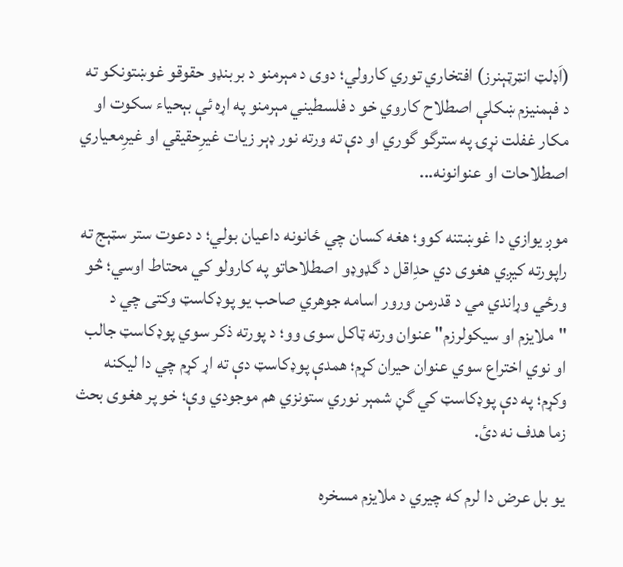(اَډلټ انټرټېنرز) افتخاري توري کارولي؛ دوی د مېرمنو د بربنډو حقوقو غوښتونکو ته د فېمنیزم ښکلې اصطلاح کاروي خو د فلسطیني مېرمنو په اړه ئې بېحياء سکوت او مکار غفلت نړۍ په سترگو گوري او دې ته ورته نور ډېر زیات غیرِحقیقي او غیرِمعیاري اصطلاحات او عنوانونه...

موږ یوازي دا غوښتنه کوو؛ هغه کسان چي ځانونه داعیان بولي؛ د دعوت ستر سټېج ته راپورته کیږي هغوی دي حدِاقل د گډوډو اصطلاحاتو په کارولو کي محتاط اوسي؛ څو ورځي وړاندي مي د قدرمن ورور اسامه جوهري صاحب یو پوډکاسټ وکتی چي د "ملایزم او سیکولرزم" عنوان ورته ټاکل سوی وو؛ د پورته ذکر سوي پوډکاسټ جالب او نوي اختراع سوي عنوان حیران کړم؛ همدې پوډکاسټ دې ته اړ کړم چي دا لیکنه وکړم؛ په دې پوډکاسټ کي گڼ شمېر نوري ستونزي هم موجودي وې؛ خو پر هغوی بحث زما هدف نه دئ.

یو بل عرض دا لرم که چيري د ملایزم مسخره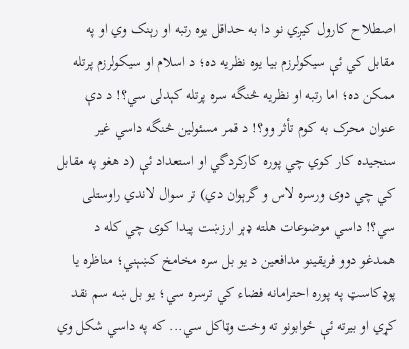اصطلاح کارول کیږي نو دا به حداقل یوه رتبه او رېنک وي او په مقابل کي ئې سیکولرزم بیا یوه نظریه ده؛ د اسلام او سیکولرزم پرتله ممکن ده؛ اما رتبه او نظریه څنگه سره پرتله کېدلی سي؟! د دې عنوان محرک به کوم تأثر وو؟! د قمر مسئولین څنگه داسي غیر سنجیده کار کوي چي پوره کارکردگي او استعداد ئې (د هغو په مقابل کي چي دوی ورسره لاس و گرېوان دي) تر سوال لاندي راوستلی سي؟! داسي موضوعات هلته ډېر ارزښت پیدا کوی چي کله د همدغو دوو فریقینو مدافعین د یو بل سره مخامخ کښېني؛ مناظره یا پوډکاسټ په پوره احترامانه فضاء کي ترسره سي؛ یو بل ښه سم نقد کړي او بیرته ئې ځوابونو ته وخت وټاکل سي... که په داسي شکل وي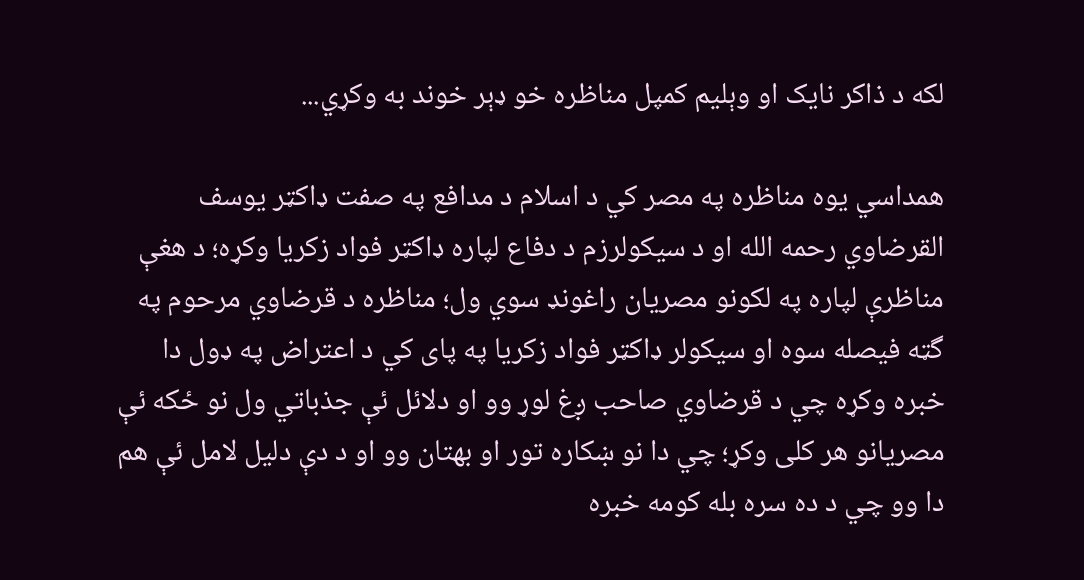لکه د ذاکر نایک او وېلیم کمپل مناظره خو ډېر خوند به وکړي...

همداسي یوه مناظره په مصر کي د اسلام د مدافع په صفت ډاکټر یوسف القرضاوي رحمه الله او د سیکولرزم د دفاع لپاره ډاکټر فواد زکریا وکړه؛ د هغې مناظرې لپاره په لکونو مصریان راغونډ سوي ول؛ مناظره د قرضاوي مرحوم په گټه فیصله سوه او سیکولر ډاکټر فواد زکریا په پای کي د اعتراض په ډول دا خبره وکړه چي د قرضاوي صاحب ږغ لوړ وو او دلائل ئې جذباتي ول نو ځکه ئې مصریانو هر کلی وکړ؛ چي دا نو ښکاره تور او بهتان وو او د دې دلیل لامل ئې هم دا وو چي د ده سره بله کومه خبره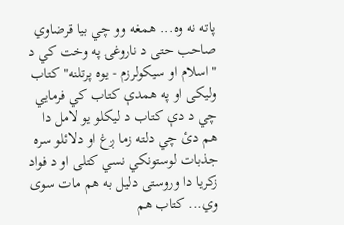پاته نه وه... همغه وو چي بیا قرضاوي صاحب حتی د ناروغۍ په وخت کي د "اسلام او سیکولرزم - يوه پرتلنه" کتاب ولیکی او په همدې کتاب کي فرمایي چي د دې کتاب د لیکلو یو لامل دا هم دئ چي دلته زما ږغ او دلائلو سره جذبات لوستونکي نسي کتلی او د فواد زکریا دا وروستی دلیل به هم مات سوی وي... کتاب هم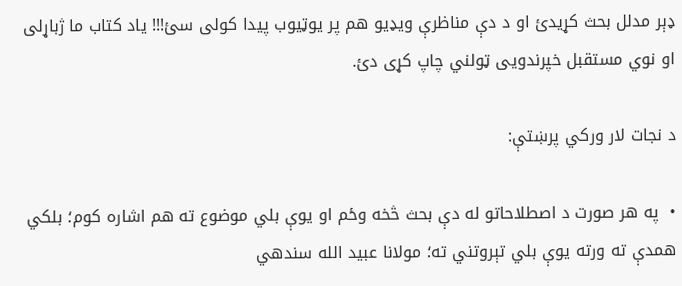ډېر مدلل بحث کړیدئ او د دې مناظرې ويډیو هم پر یوټیوب پیدا کولی سئ!!! یاد کتاب ما ژباړلی او نوي مستقبل خپرندویی ټولني چاپ کړی دئ.

د نجات لار ورکي پرښتې:

•  په هر صورت د اصطلاحاتو له دې بحث څخه وځم او یوې بلي موضوع ته هم اشاره کوم؛ بلکي همدې ته ورته یوې بلي تېروتني ته؛ مولانا عبيد الله سندھي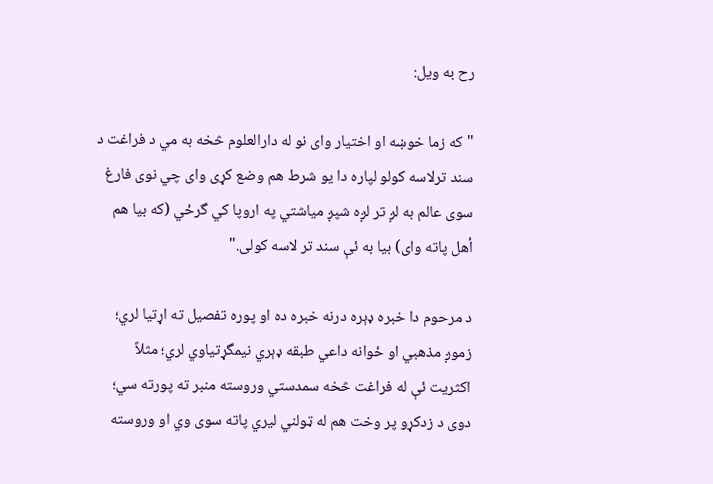رح به ویل:

"که زما خوښه او اختیار وای نو له دارالعلوم څخه به مي د فراغت د سند ترلاسه کولو لپاره دا یو شرط هم وضع کړی وای چي نوی فارغ سوی عالم به لږ تر لږه شپږ میاشتي په اروپا کي گرځي (که بیا هم أهل پاته وای) بیا به ئې سند تر لاسه کولی."

د مرحوم دا خبره ډېره درنه خبره ده او پوره تفصیل ته اړتیا لري؛ زموږ مذهبي او ځوانه داعي طبقه ډېري نیمگړتیاوي لري؛ مثلاً اکثریت ئې له فراغت څخه سمدستي وروسته منبر ته پورته سي؛ دوی د زدکړو پر وخت هم له ټولني لیري پاته سوی وي او وروسته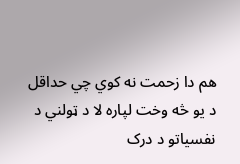هم دا زحمت نه کوي چي حداقل د یو څه وخت لپاره لا د ټولني د نفسیاتو د درک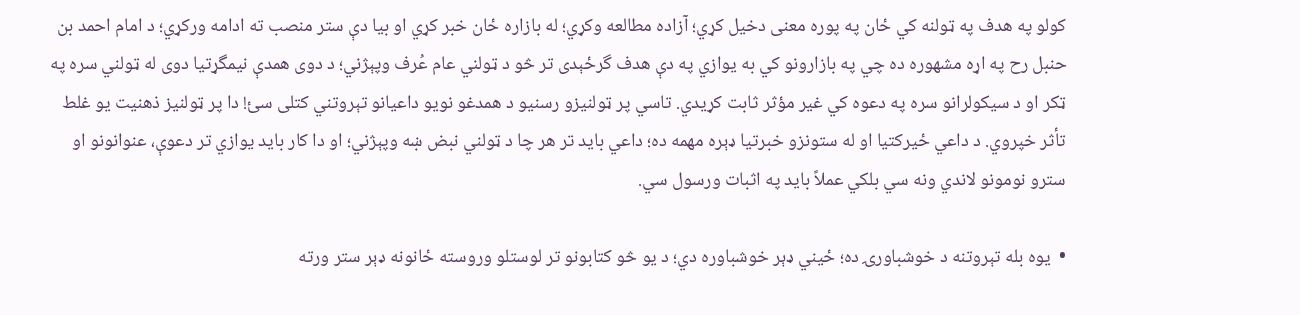کولو په هدف په ټولنه کي ځان په پوره معنی دخیل کړي؛ آزاده مطالعه وکړي؛ له بازاره ځان خبر کړي او بیا دې ستر منصب ته ادامه ورکړي؛ د امام احمد بن حنبل رح په اړه مشهوره ده چي په بازارونو کي به یوازي په دې هدف گرځېدی تر څو د ټولني عام عُرف وپېژني؛ د دوی همدې نیمگړتیا دوی له ټولني سره په ټکر او د سیکولرانو سره په دعوه کي غیر مؤثر ثابت کړیدي. تاسي پر ټولنیزو رسنیو د همدغو نویو داعیانو تېروتني کتلی سئ! دا پر ټولنیز ذهنیت یو غلط تأثر خپروي. د داعي ځیرکتیا او له ستونزو خبرتیا ډېره مهمه ده؛ داعي باید تر هر چا د ټولني نبض ښه وپېژني؛ او دا کار باید یوازي تر دعوې، عنوانونو او سترو نومونو لاندي ونه سي بلکي عملاً باید په اثبات ورسول سي.

•  یوه بله تېروتنه د خوشباورۍ ده؛ ځیني ډېر خوشباوره دي؛ د یو څو کتابونو تر لوستلو وروسته ځانونه ډېر ستر ورته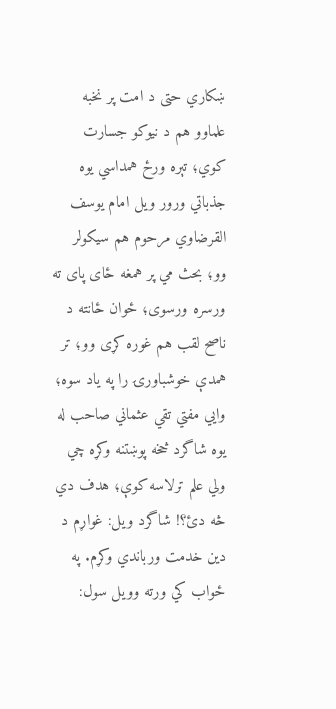ښکاري حتی د امت پر نخبه علماوو هم د نیوکو جسارت کوي؛ تېره ورځ همداسي یوه جذباتي ورور ویل امام یوسف القرضاوي مرحوم هم سیکولر وو؛ بحث مي پر همغه ځای پای ته ورسره ورسوی؛ ځوان ځانته د ناصح لقب هم غوره کړی وو؛ تر همدې خوشباورۍ را په یاد سوه؛ وایي مفتي تقي عثماني صاحب له یوه شاگرد څخه پوښتنه وکړه چي ولي علم ترلاسه کوې؛ هدف دي څه دئ؟! شاگرد ویل: غواړم د دین خدمت ورباندي وکړم. په ځواب کي ورته وویل سول: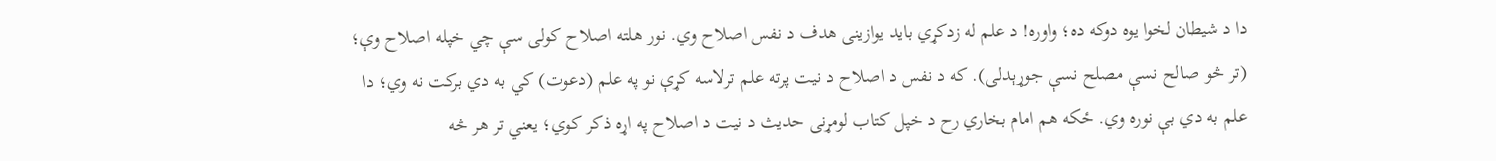دا د شیطان لخوا یوه دوکه ده؛ واوره! د علم له زدکړي باید یوازینی هدف د نفس اصلاح وي. نور هلته اصلاح کولی سې چي خپله اصلاح وې؛ (تر څو صالح نسې مصلح نسې جوړېدلی). که د نفس د اصلاح د نیت پرته علم ترلاسه کړې نو په علم (دعوت) کي به دي برکت نه وي؛ دا علم به دي بې نوره وي. ځکه هم امام بخاري رح د خپل کتاب لومړنی حدیث د نیت د اصلاح په اړه ذکر کوي؛ یعني تر هر څه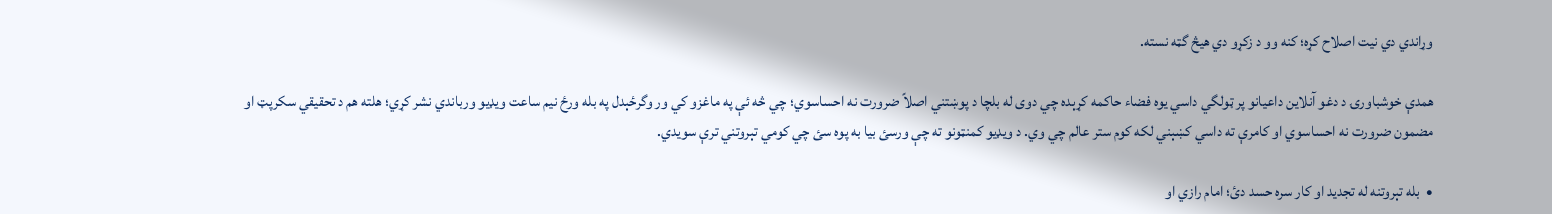وړاندي دي نیت اصلاح کړه؛ کنه وو د زکړو دي هیڅ گټه نسته.

همدې خوشباورۍ د دغو آنلاين داعیانو پر ټولگي داسي یوه فضاء حاکمه کړېده چي دوی له بلچا د پوښتني اصلاً ضرورت نه احساسوي؛ چي څه ئې په ماغزو کي ور وگرځېدل په بله ورځ نیم ساعت ویډیو ورباندي نشر کړي؛ هلته هم د تحقیقي سکرپټ او مضمون ضرورت نه احساسوي او کامرې ته داسي کښېني لکه کوم ستر عالم چي وي. د ویډیو کمنټونو ته چې ورسئ بیا به پوه سئ چي کومي تېروتني ترې سویدي.

•  بله تېروتنه له تجدید او کار سره حسد دئ؛ امام رازي او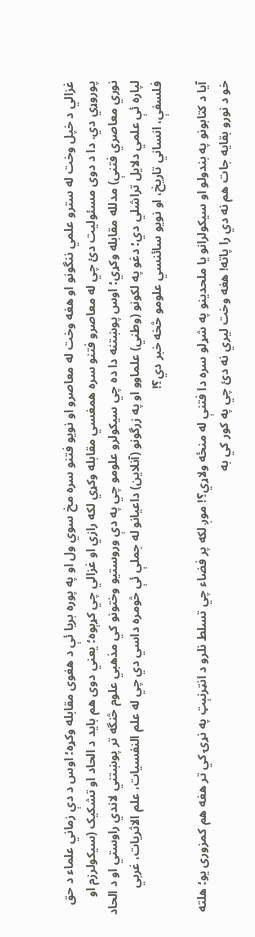غزالي د خپل وخت له سترو علمي ننگونو او هغه وخت له معاصرو او نویو فتنو سره مخ سوي ول او په پوره بریا ئې د هغوی مقابله وکړه؛ اوس د دې زماني علماء د حق پوروړي دي. دا د دوی مسئولیت دئ چي له معاصرو فتنو سره همغسي مقابله وکړي لکه رازي او غزالي چي کړېوه؛ یعني دوی هم باید د الحاد او تشکیک (سیکولرزم او نوري معاصري فتنې) مدلله مقابله وکړي؛ اوس پوښتنه دا ده چي سیکولرو علومو چي په دې وروستیو وختونو کي مذهبي علوم څنگه تر پوښتني لاندي راوستي او د الحاد لپاره ئې علمي دلایل تراشلي دي؛ دغو په لکونو (وطني) علماوو او په زرگونو (آنلاين) داعیانو له جملې ئې څومره داسي دي چي له علم النفسیات، علم الاثریات، غربي فلسفې، انساني تاریخ، او نويو سائنسي علومو څخه خبر دي؟!

آیا د کتابونو په بندولو او سیکولرانو یا ملحدینو په شړلو سره دا فتنې له منځه ولاړي؟! موږ لکه پر فضاء چي تسلط نلرو د انټرنېټ په نړۍ کي تر هغه هم کمزوری یو؛ هلته خو د نورو بقایه جات هم نه دي را پاته! هغه وخت لیري نه دئ چي په کور کي به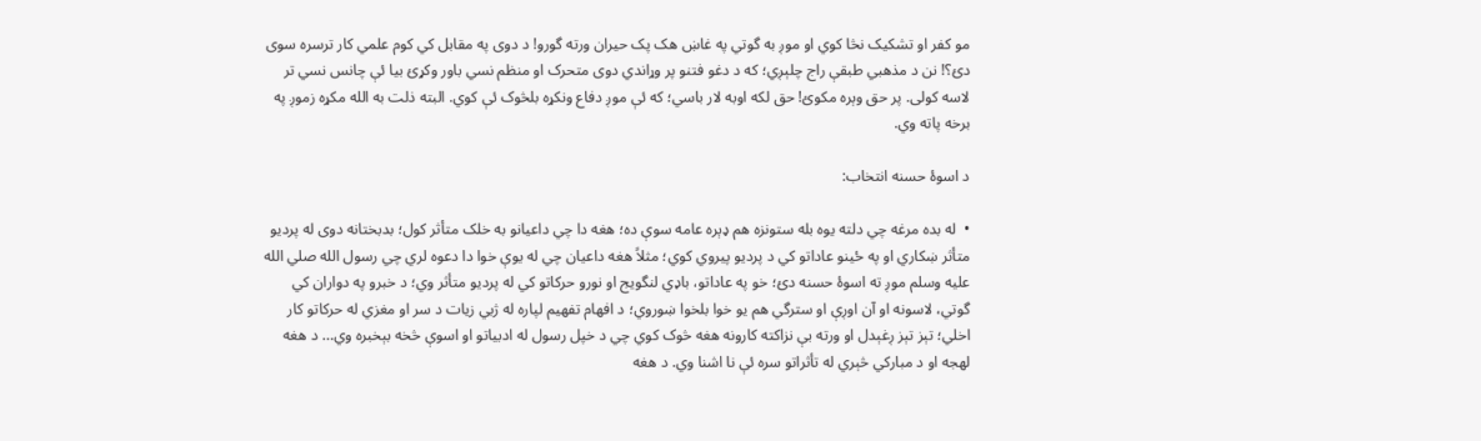مو کفر او تشکیک نڅا کوي او موږ به گوتي په غاښ هک پک حیران ورته گورو! د دوی په مقابل کي کوم علمي کار ترسره سوی دئ؟! نن د مذهبي طبقې راج چلېږي؛ که د دغو فتنو پر وړاندي دوی متحرک او منظم نسي باور وکړئ بیا ئې چانس نسي تر لاسه کولی. پر حق وېره مکوئ! حق لکه اوبه لار باسي؛ که ئې موږ دفاع ونکړه بلڅوک ئې کوي. البته ذلت به الله مکړه زموږ په برخه پاته وي.

د اسوۀ حسنه انتخاب:

•  له بده مرغه چي دلته یوه بله ستونزه هم ډېره عامه سوې ده؛ هغه دا چي داعیانو به خلک متأثر کول؛ بدبختانه دوی له پردیو متأثر ښکاري او په ځینو عاداتو کي د پردیو پیروي کوي؛ مثلاً هغه داعیان چي له یوې خوا دا دعوه لري چي رسول الله صلي الله علیه وسلم موږ ته اسوۀ حسنه دئ؛ خو په عاداتو، باډي لنگویج او نورو حرکاتو کي له پردیو متأثر وي؛ د خبرو په دواران کي گوتي، لاسونه او آن اوږې او سترگي هم یو خوا بلخوا ښوروي؛ د افهام تفهیم لپاره له ژبي زیات د سر او مغزي له حرکاتو کار اخلي؛ تېز تېز ږغېدل او ورته بې نزاکته کارونه هغه څوک کوي چي د خپل رسول له ادبیاتو او اسوې څخه بېخبره وي... د هغه لهجه او د مبارکي څېري له تأثراتو سره ئې نا اشنا وي. د هغه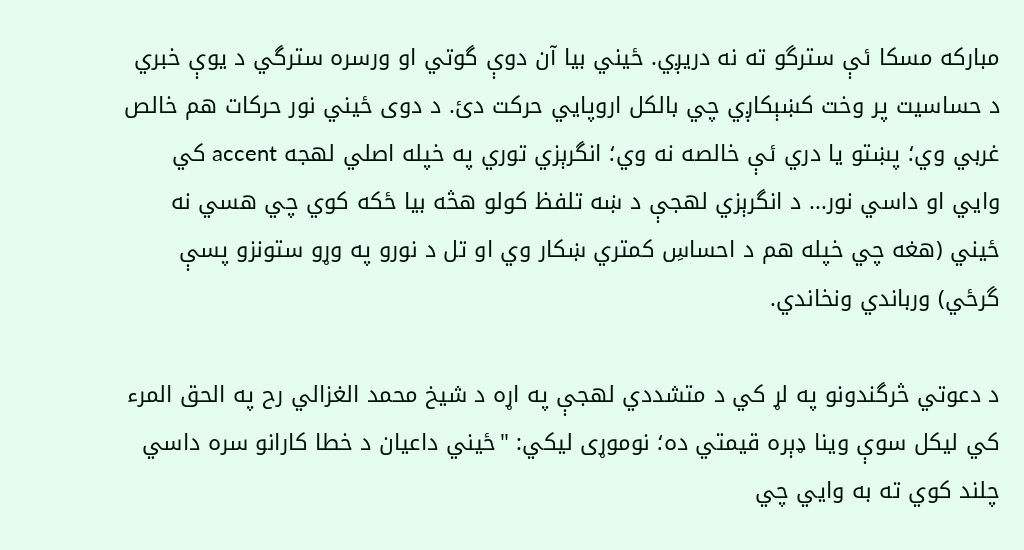مبارکه مسکا ئې سترگو ته نه دریږي. ځیني بیا آن دوې گوتي او ورسره سترگي د یوې خبري د حساسیت پر وخت کښېکاږي چي بالکل اروپايي حرکت دئ. د دوی ځیني نور حرکات هم خالص غربي وي؛ پښتو یا دري ئې خالصه نه وي؛ انگرېزي توري په خپله اصلي لهجه accent کي وايي او داسي نور... د انگرېزي لهجې د ښه تلفظ کولو هڅه بیا ځکه کوي چي هسي نه ځیني (هغه چي خپله هم د احساسِ کمتري ښکار وي او تل د نورو په وړو ستونزو پسې گرځي) ورباندي ونخاندي.

د دعوتي څرگندونو په لړ کي د متشددي لهجې په اړه د شیخ محمد الغزالي رح په الحق المرء کي لیکل سوې وینا ډېره قیمتي ده؛ نوموړی لیکي: "ځیني داعیان د خطا کارانو سره داسي چلند کوي ته به وايي چي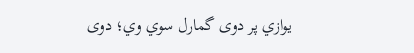یوازي پر دوی گمارل سوي وي؛ دوی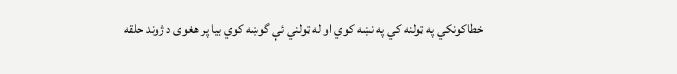خطاکونکي په ټولنه کي په نښه کوي او له ټولني ئې گوښه کوي بيا پر هغوی د ژوند حلقه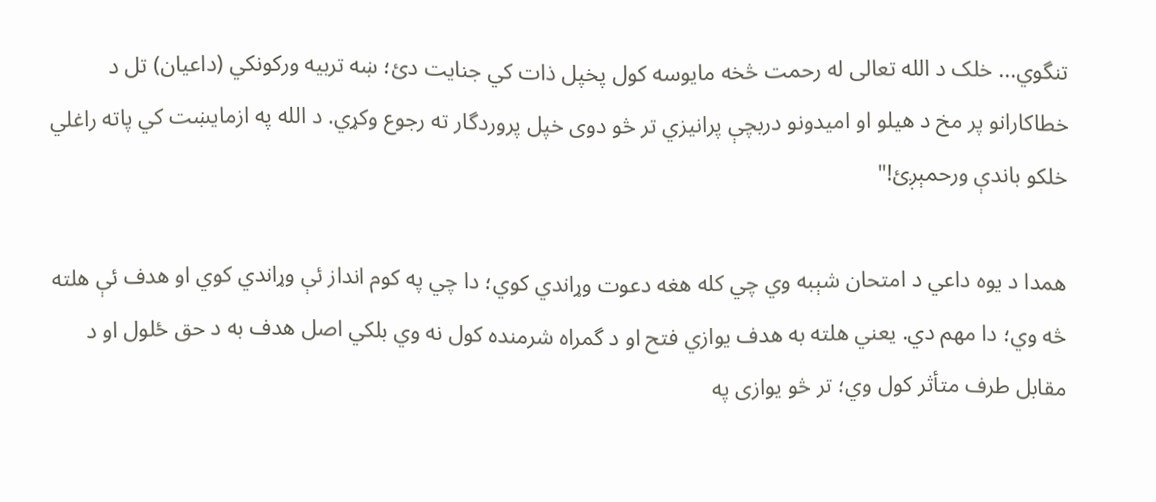تنگوي... خلک د الله تعالی له رحمت څخه مايوسه کول پخپل ذات کي جنايت دئ؛ ښه تربيه ورکونکي (داعیان) تل د خطاکارانو پر مخ د هيلو او اميدونو دربچې پرانيزي تر څو دوی خپل پروردگار ته رجوع وکړي. د الله په ازمايښت کي پاته راغلي خلکو باندې ورحمېږئ!"

همدا د یوه داعي د امتحان شېبه وي چي کله هغه دعوت وړاندي کوي؛ دا چي په کوم انداز ئې وړاندي کوي او هدف ئې هلته څه وي؛ دا مهم دي. یعني هلته به هدف یوازي فتح او د گمراه شرمنده کول نه وي بلکي اصل هدف به د حق ځلول او د مقابل طرف متأثر کول وي؛ تر څو یوازی په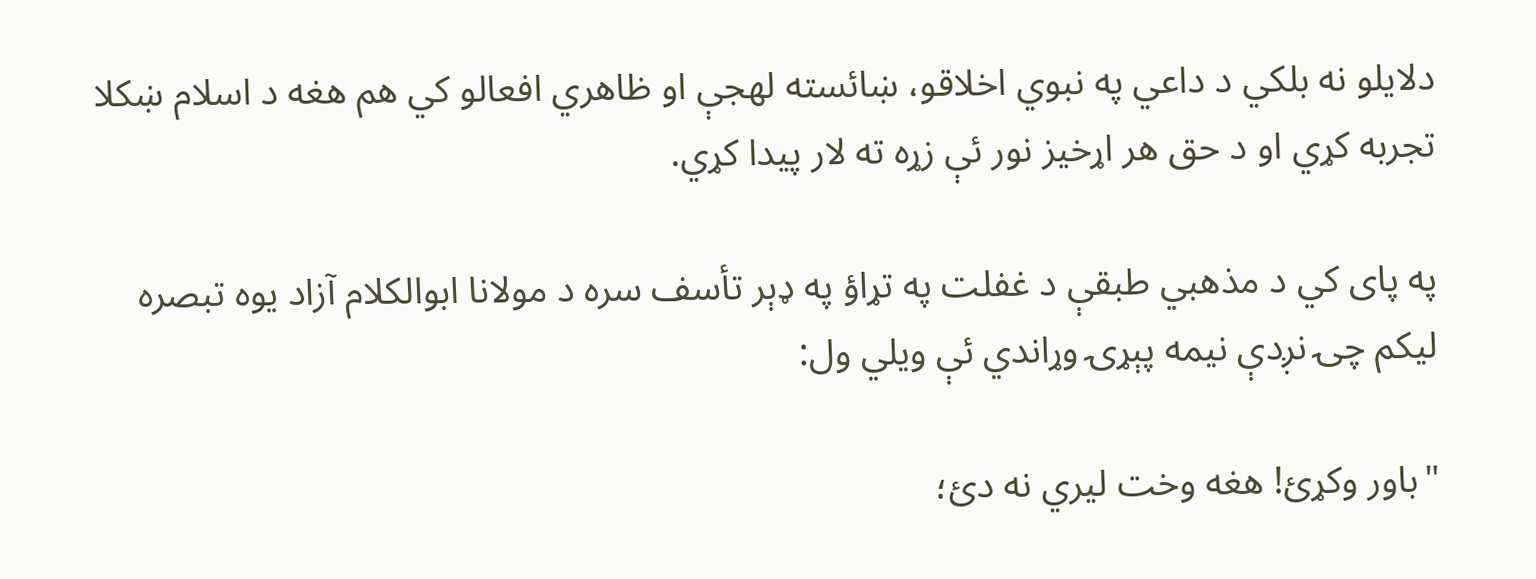دلایلو نه بلکي د داعي په نبوي اخلاقو، ښائسته لهجې او ظاهري افعالو کي هم هغه د اسلام ښکلا تجربه کړي او د حق هر اړخیز نور ئې زړه ته لار پیدا کړي.

په پای کي د مذهبي طبقې د غفلت په تړاؤ په ډېر تأسف سره د مولانا ابوالکلام آزاد یوه تبصره لیکم چۍ نږدې نیمه پېړۍ وړاندي ئې ویلي ول:

"باور وکړئ! هغه وخت لیري نه دئ؛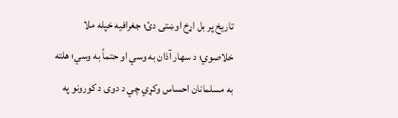تاریخ پر بل اړخ اوښتی دئ؛ جغرافیه خپله ملا خلاصوي؛ د سهار آذان به وسي او حتماً به وسي؛ هلته به مسلمانان احساس وکړي چي د دوی د کورونو په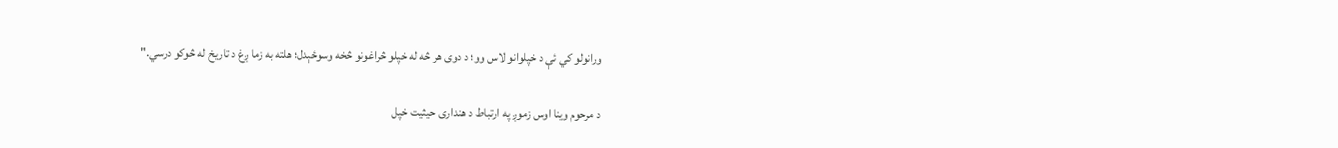ورانولو کي ئې د خپلوانو لاس وو؛ د دوی هر څه له خپلو څراغونو څخه وسوځېدل؛ هلته به زما ږغ د تاریخ له څوکو درسي."

د مرحوم وینا اوس زموږ په ارتباط د هنداری حیثیت خپل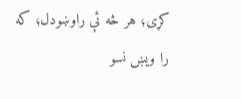کړی؛ هر څه ئې راوښودل؛ که را ويښ نسو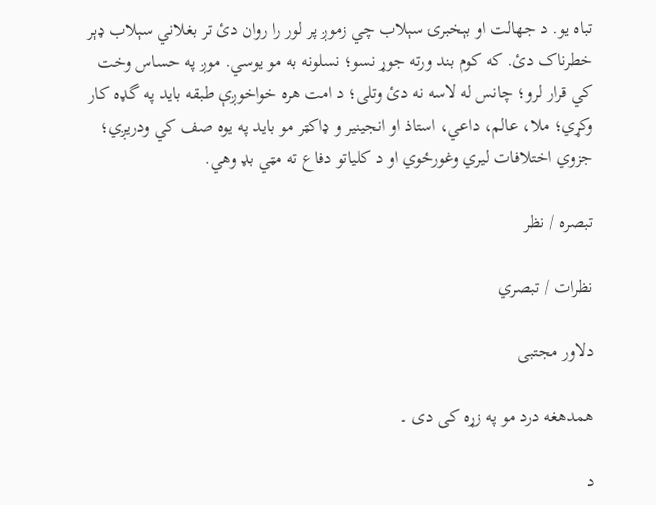تباه یو. د جهالت او بېخبرۍ سېلاب چي زموږ پر لور را روان دئ تر بغلاني سېلاب ډېر خطرناک دئ. که کوم بند ورته جوړ نسو؛ نسلونه به مو یوسي. موږ په حساس وخت کي قرار لرو؛ چانس له لاسه نه دئ وتلی؛ د امت هره خواخوږې طبقه باید په گډه کار وکړي؛ ملا، عالم، داعي، استاذ او انجینیر و ډاکټر مو باید په یوه صف کي ودریږي؛ جزوي اختلافات لیري وغورځوي او د کلیاتو دفاع ته مټي بډ وهي.

تبصره / نظر

نظرات / تبصري

دلاور مجتبی

همدهغه درد مو په زړه کی دی ۔

د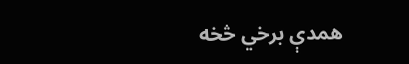همدې برخي څخه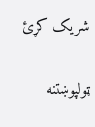شریک کړئ

ټولپوښتنه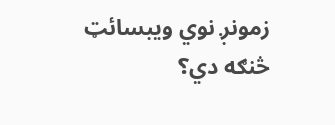زمونږ نوي ویبسائټ څنګه دي؟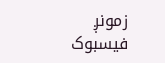زمونږ فيسبوک